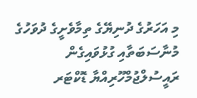މި އަހަރުގެ ދުނިޔޭގެ ތިމާވެށީގެ ދުވަހުގެ މުނާސަބަތާއި ގުޅުވައިގެން ރައީސުލްޖުމްހޫރިއްޔާ ޑޮކްޓަރ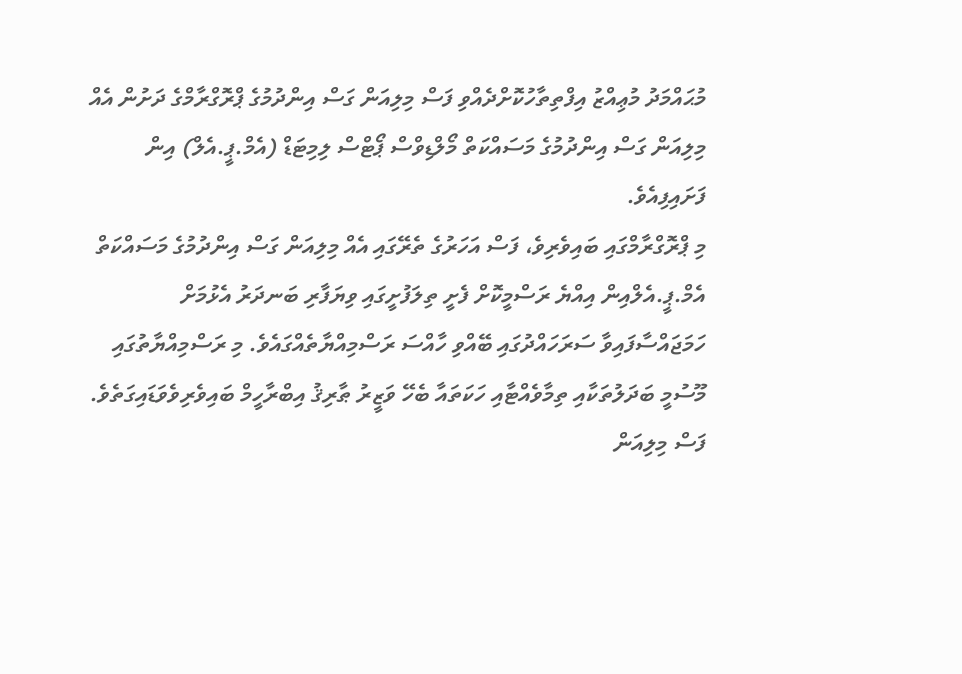މުޙައްމަދު މުޢިއްޒު އިފްތިތާހުކޮށްދެއްވި ފަސް މިލިއަން ގަސް އިންދުމުގެ ޕްރޮގްރާމްގެ ދަށުން އެއް މިލިއަން ގަސް އިންދުމުގެ މަސައްކަތް މޯލްޑިވްސް ޕޯޓްސް ލިމިޓަޑް (އެމް.ޕީ.އެލް) އިން ފަށައިފިއެވެ.
މި ޕްރޮގްރާމްގައި ބައިވެރިވެ، ފަސް އަހަރުގެ ތެރޭގައި އެއް މިލިއަން ގަސް އިންދުމުގެ މަސައްކަތް އެމް.ޕީ.އެލްއިން އިއްޔެ ރަސްމީކޮށް ފެށީ ތިލަފުށީގައި ވިޔަފާރި ބަނދަރު އެޅުމަށް ހަމަޖައްސާފައިވާ ސަރަހައްދުގައި ބޭއްވި ހާއްސަ ރަސްމިއްޔާތެއްގައެވެ. މި ރަސްމިއްޔާތުގައި މޫސުމީ ބަދަލުތަކާއި ތިމާވެއްޓާއި ހަކަތައާ ބެހޭ ވަޒީރު ޠާރިޤު އިބްރާހީމް ބައިވެރިވެވަޑައިގަތެވެ.
ފަސް މިލިއަން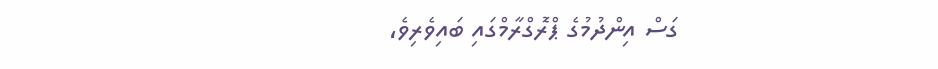ގަސް އިންދުމުގެ ޕްރޮގްރާމްގައި ބައިވެރިވެ،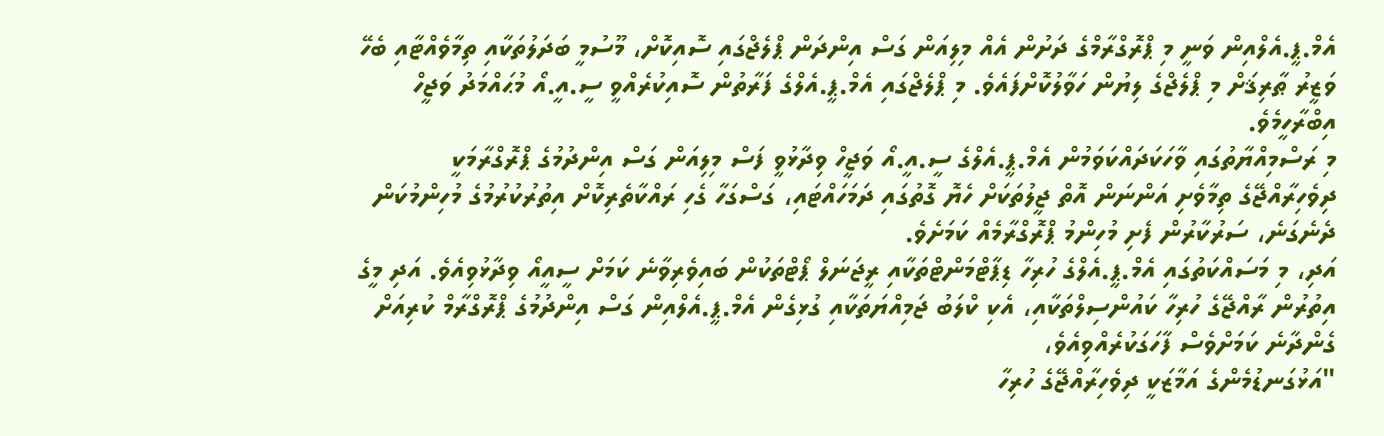އެމް.ޕީ.އެލްއިން ވަނީ މި ޕްރޮގްރާމްގެ ދަށުން އެއް މިލިއަން ގަސް އިންދަން ޕްލެޖްގައި ސޮއިކޮށް، މޫސުމީ ބަދަލުތަކާއި ތިމާވެއްޓާއި ބެހޭ ވަޒީރު ޠާރިޤަށް މި ޕްލެޖްގެ ލިޔުން ހަވާލުކޮށްފައެވެ. މި ޕްލެޖްގައި އެމް.ޕީ.އެލްގެ ފަރާތުން ސޮއިކުރެއްވީ ސީ.އީ.އޯ މުޙައްމަދު ވަޖީހް އިބްރާހީމެވެ.
މި ރަސްމިއްޔާތުގައި ވާހަކަދައްކަވަމުން އެމް.ޕީ.އެލްގެ ސީ.އީ.އޯ ވަޖީހް ވިދާޅުވީ ފަސް މިލިއަން ގަސް އިންދުމުގެ ޕްރޮގްރާމަކީ ދިވެހިރާއްޖޭގެ ތިމާވެށި އަންނަން އޮތް ޖީލުތަކަށް ހެޔޮ ގޮތުގައި ދަމަހައްޓައި، ގަސްގަހާ ގެހި ރައްކާތެރިކޮށް އިތުރުކުރުމުގެ މުހިންމުކަން ދެނެގަނެ، ސަރުކާރުން ފެށި މުހިންމު ޕްރޮގްރާމެއް ކަމަށެވެ.
އަދި، މި މަސައްކަތުގައި އެމް.ޕީ.އެލްގެ ހުރިހާ ޑިޕާޓްމަންޓްތަކާއި ރީޖަނަލް ޕޯޓްތަކުން ބައިވެރިވާނެ ކަމަށް ސީއީއޯ ވިދާޅުވިއެވެ. އަދި މީގެ އިތުރުން ރާއްޖޭގެ ހުރިހާ ކައުންސިލްތަކާއި، އެކި ކްލަބު ޖަމިއްޔަތަކާއި ގުޅިގެން އެމް.ޕީ.އެލްއިން ގަސް އިންދުމުގެ ޕްރޮގްރާމް ކުރިއަށް ގެންދާނެ ކަމަށްވެސް ފާހަގަކުރެއްވިއެވެ،
"އަޅުގަނޑުމެންގެ އަމާޒަކީ ދިވެހިރާއްޖޭގެ ހުރިހާ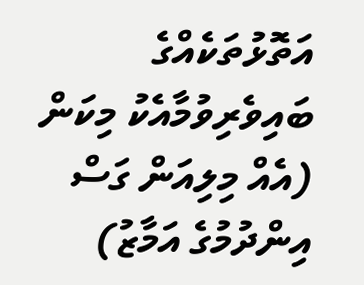އަތޮޅުތަކެއްގެ ބައިވެރިވުމާއެކު މިކަން (އެއް މިލިއަން ގަސް އިންދުމުގެ އަމާޒު)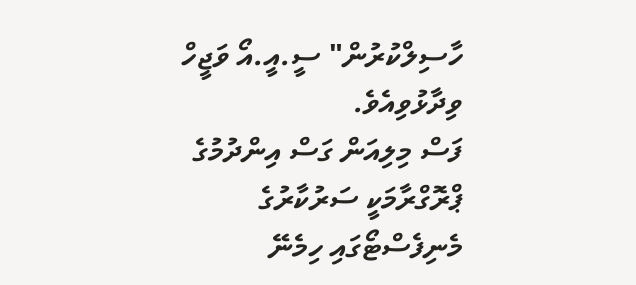ހާސިލްކުރުން" ސީ.އީ.އޯ ވަޖީހް ވިދާޅުވިއެވެ.
ފަސް މިލިއަން ގަސް އިންދުމުގެ ޕްރޮގްރާމަކީ ސަރުކާރުގެ މެނިފެސްޓޯގައި ހިމެނޭ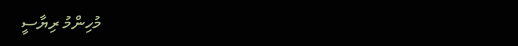މުހިންމު ރިޔާސީ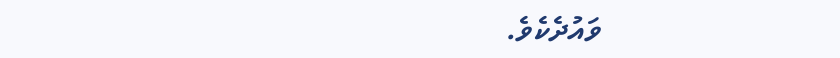ވައުދެކެވެ.